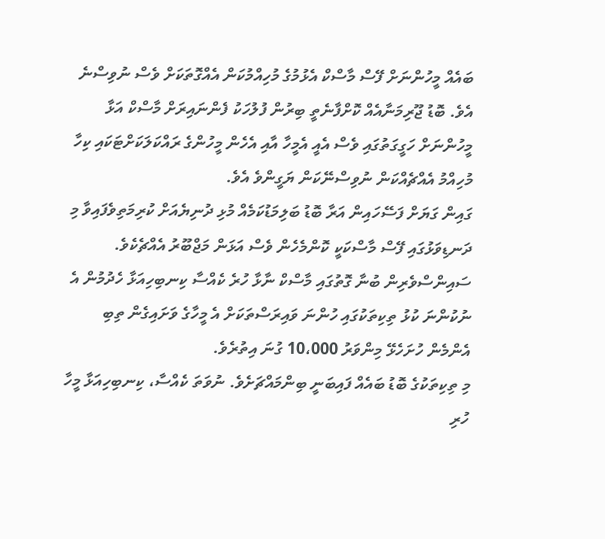ބައެއް މީހުންނަށް ފޭސް މާސްކް އެޅުމުގެ މުހިއްމުކަން އެއްގޮތަކަށް ވެސް ނުވިސްނެ އެވެ. ބޮޑު ޖޫރިމަނާއެއް ކޮށްފާނެތީ ބިރުން ފުލުހަކު ފެންނައިރަށް މާސްކް އަޅާ މީހުންނަށް ހަގީގަތުގައި ވެސް އެއީ އެމީހާ އާއި އެހެން މީހުންގެ ރައްކަލަކަށްޓަކައި ކިހާ މުހިއްމު އެއްޗެއްކަން ނުވިސްނޭކަން ޔަގީންވެ އެވެ.
ގައިން ގަޔަށް ފަސޭހައިން އަރާ ބޮޑު ބަލިމަޑުކަމެއް މުޅި ދުނިޔެއަށް ކުރިމަތިވެފައިވާ މި ދަނޑިވަޅުގައި ފޭސް މާސްކަކީ ކޮންމެހެން ވެސް އަޅަން މަޖްބޫރު އެއްޗެކެވެ. ސައިންސްވެރިން ބުނާ ގޮތުގައި މާސްކް ނާޅާ ހުރެ ކެއްސާ ކިނބިހިއަޅާ ހެދުމުން އެ ނުކުންނަ ކުޅު ތިކިތަކުގައި ހުންނަ ވައިރަސްތަކަށް އެ މީހާގެ ވަށައިގެން ތިބި އެންމެން ހުށަހެޅޭ މިންވަރު 10،000 ގުނަ އިތުރެވެ.
މި ތިކިތަކުގެ ބޮޑު ބައެއް ފައިބަނީ ބިންމައްޗަށެވެ. ނުވަތަ ކެއްސާ، ކިނބިހިއަޅާ މީހާ ހުރި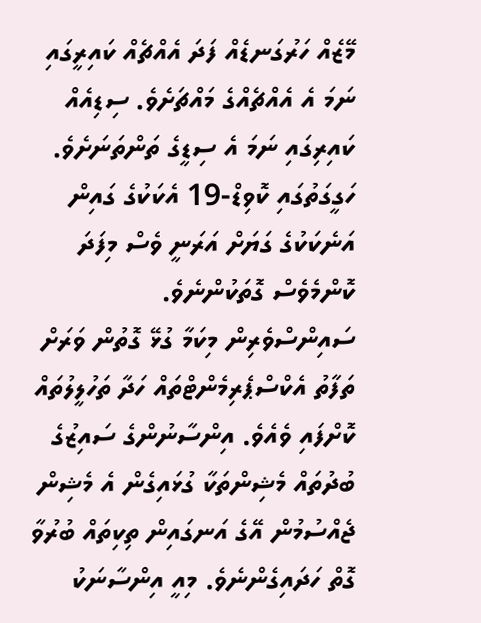މޭޒެއް ހަރުގަނޑެއް ފަދަ އެއްޗެއް ކައިރީގައި ނަމަ އެ އެއްޗެއްގެ މައްޗަށެވެ. ސިޑިއެއް ކައިރިގައި ނަމަ އެ ސިޑީގެ ތަންތަނަށެވެ. ހަގީގަތުގައި ކޮވިޑް-19 އެކަކުގެ ގައިން އަނެކަކުގެ ގަޔަށް އަރަނީ ވެސް މިފަދަ ކޮންމެވެސް ގޮތަކުންނެވެ.
ސައިންސްވެރިން މިކަމާ ގުޅޭ ގޮތުން ވަރަށް ތަފާތު އެކްސްޕެރިމެންޓްތައް ހަދާ ތަހުލީލުތައް ކޮށްފައި ވެއެވެ. އިންސާނުންގެ ސައިޒުގެ ބުދުތައް މެޝިންތަކާ ގުޅައިގެން އެ މެޝިން ޖެއްސުމުން އޭގެ އަނގައިން ތިކިތައް ބުރުވާ ގޮތް ހަދައިގެންނެވެ. މިއީ އިންސާނަކު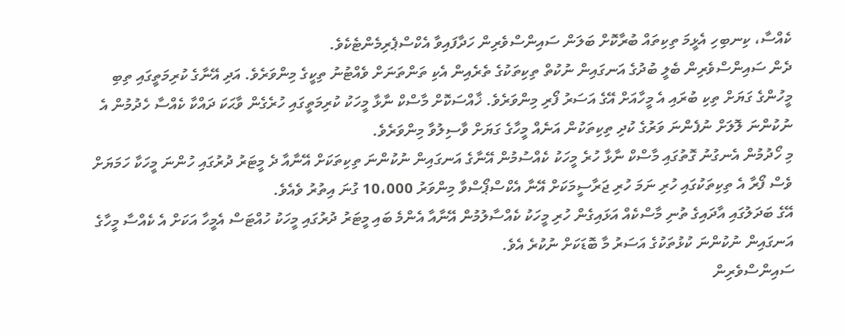ކެއްސާ، ކިނބިހި އެޅީމަ ތިކިތައް ބުރާކޮށް ބަލަން ސައިންސްވެރިން ހަދާފައިވާ އެކްސްޕެރިމެންޓެކެވެ.
ދެން ސައިންސްވެރިން ބެލީ ބުދުގެ އަނގައިން ނުކުތް ތިކިތަކުގެ ތެރެއިން އެކި ތަންތަނަށް ވެއްޓުނު ތިކީގެ މިންވަރެވެ. އަދި އޭނާގެ ކުރިމަތީގައި ތިބި މީހުންގެ ގަޔަށް ތިކި ބުރައި އެ މީހާއަށް އޭގެ އަސަރު ފޯރި މިންވަރެވެ. ޚާއްސަކޮށް މާސްކް ނާޅާ މީހަކު ކުރިމަތީގައި ހުރެގެން ވާޙަކަ ދައްކާ ކެއްސާ ހެދުމުން އެ ނުކުންނަ ލޮލަށް ނުފެންނަ ވަރުގެ ކުދި ތިކިތަކުން އަނެއް މީހާގެ ގަޔަށް ވާސިލުވާ މިންވަރެވެ.
މި ހޯދުމުން އެނގުނު ގޮތުގައި މާސްކް ނާޅާ ހުރެ މީހަކު ކެއްސުމުން އޭނާގެ އަނގައިން ނުކުންނަ ތިކިތަކަށް އޭނާއާ ދެ މީޓަރު ދުރުގައި ހުންނަ މީހަކާ ހަމަޔަށް ވެސް ފޯރާ އެ ތިކިތަކުގައި ހުރި ނަމަ ހުރި ޖަރާސީމަކަށް އޭނާ އެކްސްޕޯސްވާ މިންވަރު 10،000 ގުނަ އިތުރު ވެއެވެ.
އޭގެ ބަދަލުގައި އާދައިގެ ތުނި މާސްކެއް އަޅައިގެން ހުރި މީހަކު ކެއްސާލުމުން އޭނާއާ އެންމެ ބައި މީޓަރު ދުރުގައި މީހަކު ހުއްޓަސް އެމީހާ އަކަށް އެ ކެއްސާ މީހާގެ އަނގައިން ނުކުންނަ ކުޅުތަކުގެ އަސަރު މާ ބޮޑަކަށް ނުކުރެ އެވެ.
ސައިންސްވެރިން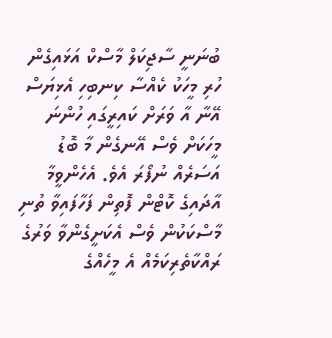ބުނަނީ ސާޖިކަލް މާސްކް އަޅައިގެން ހުރި މީހަކު ކެއްސާ ކިނބިހި އެޅިޔަސް އޭނާ އާ ވަރަށް ކައިރީގައި ހުންނަ މީހަކަށް ވެސް އޭނގެން މާ ބޮޑު އަސަރެއް ނުފޯރަ އެވެ. އެހެންވީމާ އާދައިގެ ކޮޓްން ފޮތިން ފަހާފައިވާ ތުނި މާސްކަކުން ވެސް އެކަށީގެންވާ ވަރުގެ ރައްކާތެރިކަމެއް އެ މީހެއްގެ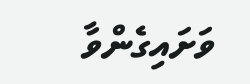ވަށައިގެންވާ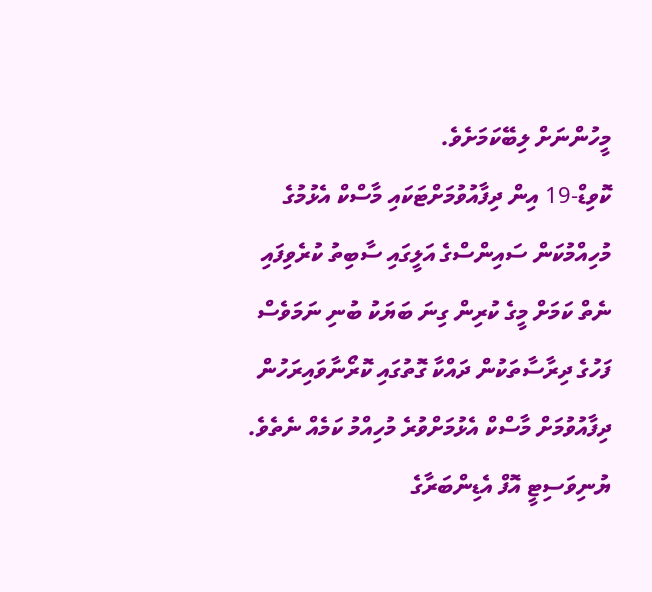މީހުންނަށް ލިބޭކަމަށެވެ.
ކޮވިޑް-19 އިން ދިފާއުވުމަށްޓަކައި މާސްކް އެޅުމުގެ މުހިއްމުކަން ސައިންސްގެ އަލީގައި ސާބިތު ކުރެވިފައި ނެތް ކަމަށް މީގެ ކުރިން ގިނަ ބަޔަކު ބުނި ނަމަވެސް ފަހުގެ ދިރާސާތަކުން ދައްކާ ގޮތުގައި ކޮރޯނާވައިރަހުން ދިފާއުވުމަށް މާސްކް އެޅުމަށްވުރެ މުހިއްމު ކަމެއް ނެތެވެ.
ޔުނިވަސިޓީ އޮފް އެޑިންބަރާގެ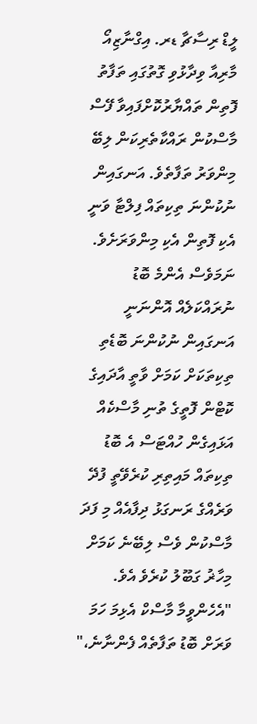ލީޑް ރިސާޗާ ޑރ. އިގްނާޒިއޯ މާރިއާ ވިދާޅުވި ގޮތުގައި ތަފާތު ފޮތިން ތައްޔާރުކޮށްފައިވާ ފޭސް މާސްކުން ރައްކާތެރިކަން ލިބޭ މިންވަރު ތަފާތެވެ. އަނގައިން ނުކުންނަ ތިކިތައް ފިލްޓާ ވަނީ އެކި ފޮތިން އެކި މިންވަރަށެވެ.
ނަމަވެސް އެންމެ ބޮޑު ނުރައްކަލެއް އޮންނަނީ އަނގައިން ނުކުންނަ ބޮޑެތި ތިކިތަކަށް ކަމަށް ވާތީ އާދައިގެ ކޮޓްން ފޮތީގެ ތުނި މާސްކެއް އަޅައިގެން ހުއްޓަސް އެ ބޮޑު ތިކިތައް މައިތިރި ކުރެވޭތީ ފުދޭ ވަރެއްގެ ރަނގަޅު ދިފާއެއް މި ފަދަ މާސްކުން ވެސް ލިބޭނެ ކަމަށް މިހާޜު ގަބޫލު ކުރެވެ އެވެ.
"އެހެންވީމާ މާސްކް އެޅިމަ ހަމަ ވަރަށް ބޮޑު ތަފާތެއް ފެންނާނެ،"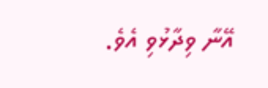އޭނާ ވިދާޅުވި އެވެ.